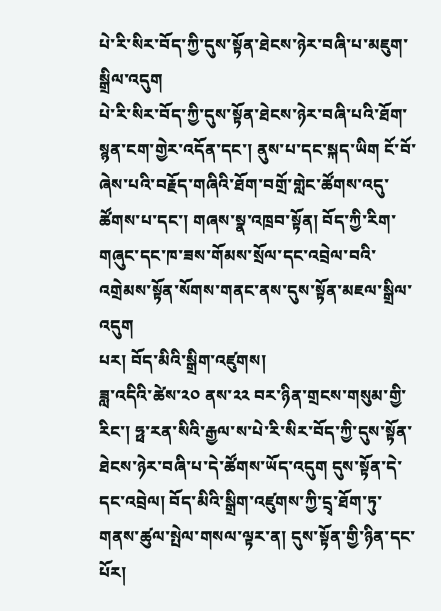པེ་རི་སིར་བོད་ཀྱི་དུས་སྟོན་ཐེངས་ཉེར་བཞི་པ་མཇུག་སྒྲིལ་འདུག
པེ་རི་སིར་བོད་ཀྱི་དུས་སྟོན་ཐེངས་ཉེར་བཞི་པའི་ཐོག་སྙན་ངག་གྱེར་འདོན་དང་། ནུས་པ་དང་སྐད་ཡིག ངོ་བོ་ཞེས་པའི་བརྗོད་གཞིའི་ཐོག་བགྲོ་གླེང་ཚོགས་འདུ་ཚོགས་པ་དང་། གཞས་སྣ་འཁྲབ་སྟོན། བོད་ཀྱི་རིག་གཞུང་དང་ཁ་ཟས་གོམས་སྲོལ་དང་འབྲེལ་བའི་འགྲེམས་སྟོན་སོགས་གནང་ནས་དུས་སྟོན་མཇལ་སྒྲིལ་འདུག
པར། བོད་མིའི་སྒྲིག་འཛུགས།
ཟླ་འདིའི་ཚེས་༢༠ ནས་༢༢ བར་ཉིན་གྲངས་གསུམ་གྱི་རིང་། ཧྥ་རན་སིའི་རྒྱལ་ས་པེ་རི་སིར་བོད་ཀྱི་དུས་སྟོན་ཐེངས་ཉེར་བཞི་པ་དེ་ཚོགས་ཡོད་འདུག དུས་སྟོན་དེ་དང་འབྲེལ། བོད་མིའི་སྒྲིག་འཛུགས་ཀྱི་དྲྭ་ཐོག་ཏུ་གནས་ཚུལ་སྤེལ་གསལ་ལྟར་ན། དུས་སྟོན་གྱི་ཉིན་དང་པོར།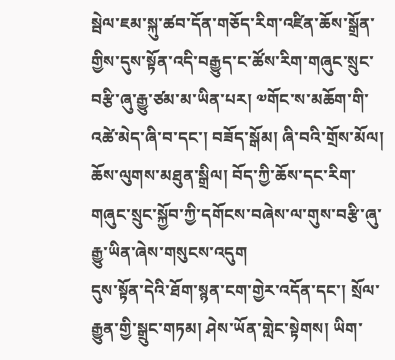སྦེལ་ཇམ་སྐུ་ཚབ་དོན་གཅོད་རིག་འཛིན་ཆོས་སྒྲོན་གྱིས་དུས་སྟོན་འདི་བརྒྱུད་ང་ཚོས་རིག་གཞུང་སྲུང་བརྩི་ཞུ་རྒྱུ་ཙམ་མ་ཡིན་པར། ༧གོང་ས་མཆོག་གི་འཚེ་མེད་ཞི་བ་དང་། བཟོད་སྒོམ། ཞི་བའི་གྲོས་མོལ། ཆོས་ལུགས་མཐུན་སྒྲིལ། བོད་ཀྱི་ཆོས་དང་རིག་གཞུང་སྲུང་སྐྱོབ་ཀྱི་དགོངས་བཞེས་ལ་གུས་བརྩི་ཞུ་རྒྱུ་ཡིན་ཞེས་གསུངས་འདུག
དུས་སྟོན་དེའི་ཐོག་སྙན་ངག་གྱེར་འདོན་དང་། སྲོལ་རྒྱུན་གྱི་སྒྲུང་གཏམ། ཤེས་ཡོན་གླེང་སྟེགས། ཡིག་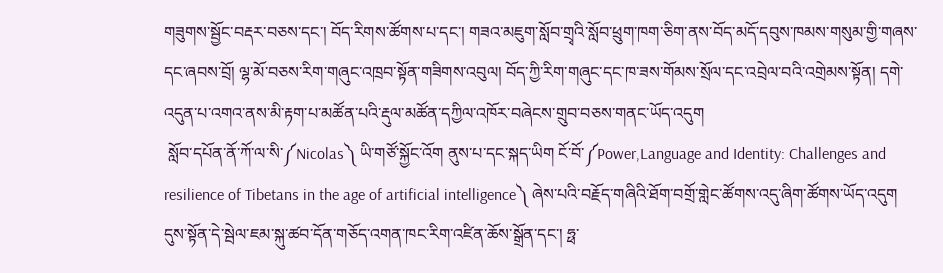གཟུགས་སྦྱོང་བརྡར་བཅས་དང་། བོད་རིགས་ཚོགས་པ་དང་། གཟའ་མཇུག་སློབ་གྲྭའི་སློབ་ཕྲུག་ཁག་ཅིག་ནས་བོད་མདོ་དབུས་ཁམས་གསུམ་གྱི་གཞས་དང་ཞབས་བྲོ། ལྷ་མོ་བཅས་རིག་གཞུང་འཁྲབ་སྟོན་གཟིགས་འབུལ། བོད་ཀྱི་རིག་གཞུང་དང་ཁ་ཟས་གོམས་སྲོལ་དང་འབྲེལ་བའི་འགྲེམས་སྟོན། དགེ་འདུན་པ་འགའ་ནས་མི་རྟག་པ་མཚོན་པའི་རྡུལ་མཚོན་དཀྱིལ་འཁོར་བཞེངས་གྲུབ་བཅས་གནང་ཡོད་འདུག
 སློབ་དཔོན་ནོ་ཀོ་ལ་སི་༼Nicolas༽ ཡི་གཙོ་སྐྱོང་འོག ནུས་པ་དང་སྐད་ཡིག ངོ་བོ་༼Power,Language and Identity: Challenges and resilience of Tibetans in the age of artificial intelligence༽ ཞེས་པའི་བརྗོད་གཞིའི་ཐོག་བགྲོ་གླེང་ཚོགས་འདུ་ཞིག་ཚོགས་ཡོད་འདུག
དུས་སྟོན་དེ་སྦེལ་ཇམ་སྐུ་ཚབ་དོན་གཅོད་འགན་ཁང་རིག་འཛིན་ཆོས་སྒྲོན་དང་། ཧྥ་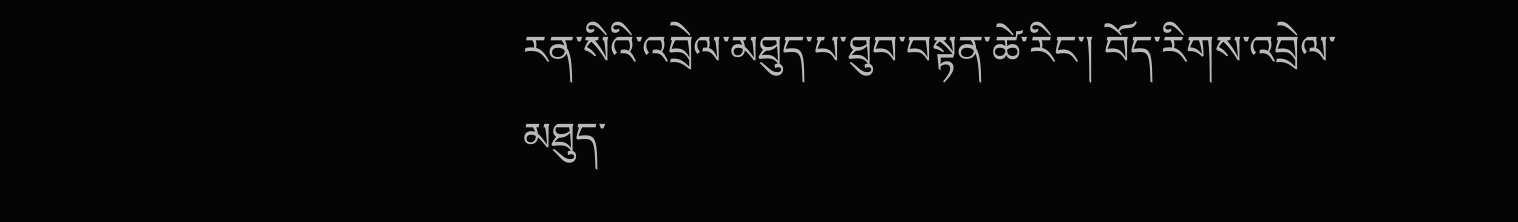རན་སིའི་འབྲེལ་མཐུད་པ་ཐུབ་བསྟན་ཚེ་རིང་། བོད་རིགས་འབྲེལ་མཐུད་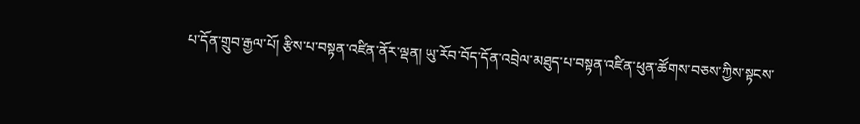པ་དོན་གྲུབ་རྒྱལ་པོ། རྩིས་པ་བསྟན་འཛིན་ནོར་ལྡན། ཡུ་རོབ་བོད་དོན་འབྲེལ་མཐུད་པ་བསྟན་འཛིན་ཕུན་ཚོགས་བཅས་ཀྱིས་སྟངས་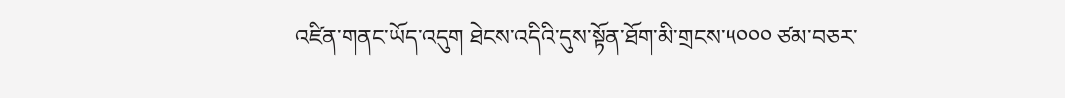འཛིན་གནང་ཡོད་འདུག ཐེངས་འདིའི་དུས་སྟོན་ཐོག་མི་གྲངས་༥༠༠༠ ཙམ་བཅར་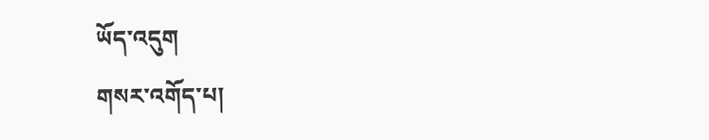ཡོད་འདུག
གསར་འགོད་པ།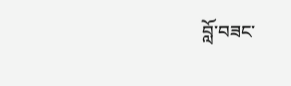བློ་བཟང་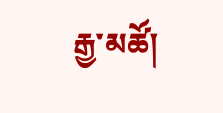རྒྱ་མཚོ།